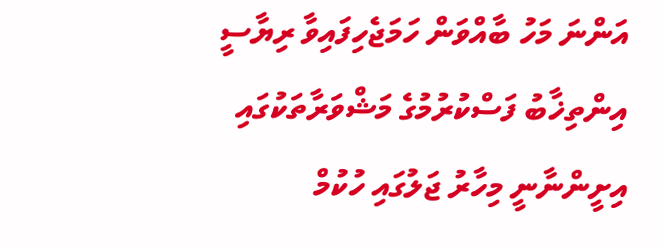އަންނަ މަހު ބާއްވަން ހަމަޖެހިފައިވާ ރިޔާސީ އިންތިޚާބު ފަސްކުރުމުގެ މަޝްވަރާތަކުގައި އިށީންނާނީ މިހާރު ޖަލުގައި ހުކުމް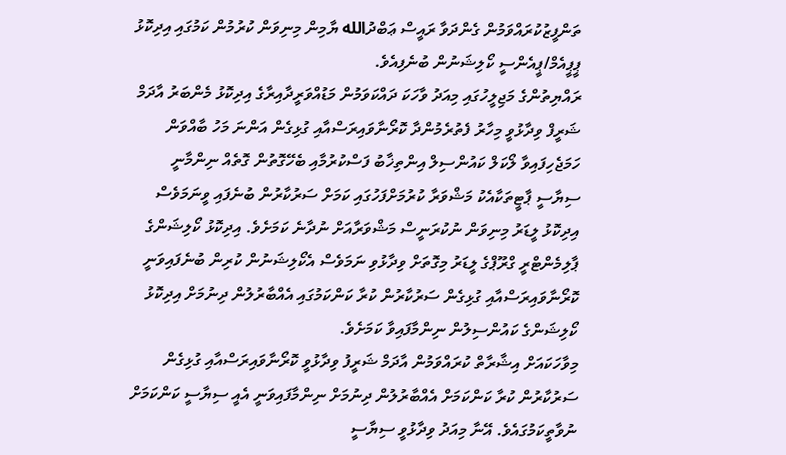ތަންފީޒުކުރައްވަމުން ގެންދަވާ ރައީސް ޢަބްދުالله ޔާމިން މިނިވަން ކުރުމުން ކަމުގައި އިދިކޮޅު ޕީޕީއެމް/ޕީއެންސީ ކޯލިޝަނުން ބުނެފިއެވެ.
ރައްޔިތުންގެ މަޖިލީހުގައި މިއަދު ވާހަކަ ދައްކަވަމުން މަޑުއްވަރީދާއިރާގެ އިދިކޮޅު މެންބަރު އާދަމް ޝަރީފް ވިދާޅުވީ މިހާރު ފެތުރެމުންދާ ކޮރޯނާވައިރަސްއާއި ގުޅިގެން އަންނަ މަހު ބާއްވަން ހަމަޖެހިފައިވާ ލޯކަލް ކައުންސިލް އިންތިޚާބު ފަސްކުރުމާއި ބެހޭގޮތުން ގޮތެއް ނިންމާނީ ސިޔާސީ ޕާޓީތަކާއެކު މަޝްވަރާ ކުރުމަށްފަހުގައި ކަމަށް ސަރުކާރުން ބުނެފައި ވީނަމަވެސް އިދިކޮޅު ލީޑަރު މިނިވަން ނުކުރަނީސް މަޝްވަރާއަށް ނުދާނެ ކަމަށެވެ. އިދިކޮޅު ކޯލިޝަންގެ ޕާލިމެންޓްރީ ގްރޫޕްގެ ލީޑަރު މިގޮތަށް ވިދާޅުވި ނަމަވެސް އެކޯލިޝަނުން ކުރިން ބުނެފައިވަނީ ކޮރޯނާވައިރަސްއާއި ގުޅިގެން ސަރުކާރުން ކުރާ ކަންކަމުގައި އެއްބާރުލުން ދިނުމަށް އިދިކޮޅު ކޯލިޝަންގެ ކައުންސިލުން ނިންމާފައިވާ ކަމަށެވެ.
މިވާހަކައަށް އިޝާރާތް ކުރައްވަމުން އާދަމް ޝަރީފު ވިދާޅުވީ ކޮރޯނާވައިރަސްއާއި ގުޅިގެން ސަރުކާރުން ކުރާ ކަންކަމަށް އެއްބާރުލުން ދިނުމަށް ނިންމާފައިވަނީ އެއީ ސިޔާސީ ކަންކަމަށް ނުވާތީކަމުގައެވެ. އޭނާ މިއަދު ވިދާޅުވީ ސިޔާސީ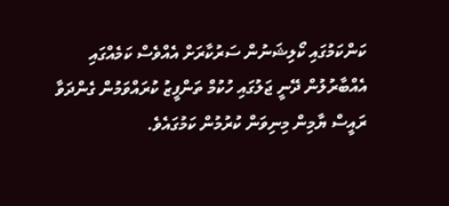ކަންކަމުގައި ކޯލިޝަނުން ސަރުކާރަށް އެއްވެސް ކަމެއްގައި އެއްބާރުލުން ދޭނީ ޖަލުގައި ހުކުމް ތަންފީޒު ކުރައްވަމުން ގެންދަވާ ރައީސް ޔާމިން މިނިވަން ކުރުމުން ކަމުގައެވެ.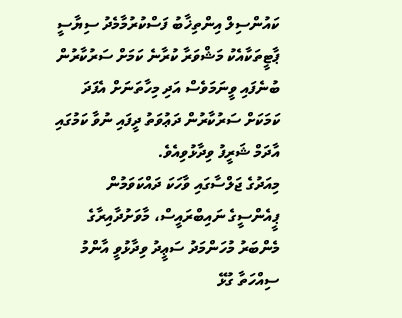ކައުންސިލް އިންތިޚާބު ފަސްކުރުމާމެދު ސިޔާސީ ޕާޓީތަކާއެކު މަޝްވަރާ ކުރާނެ ކަމަށް ސަރުކާރުން ބުނެފައި ވީނަމަވެސް އަދި މިހާތަނަށް އެފަދަ ކަމަކަށް ސަރުކާރުން ދަޢުވަތު ދީފައި ނުވާ ކަމުގައި އާދަމް ޝަރީފު ވިދާޅުވިއެވެ.
މިއަދުގެ ޖަލްސާގައި ވާހަކަ ދައްކަވަމުން ޕީއެންސީގެ ނައިބްރައީސް، މާވަށުދާއިރާގެ މެންބަރު މުހަންމަދު ސަޢީދު ވިދާޅުވީ އާންމު ސިއްހަތާ ގުޅޭ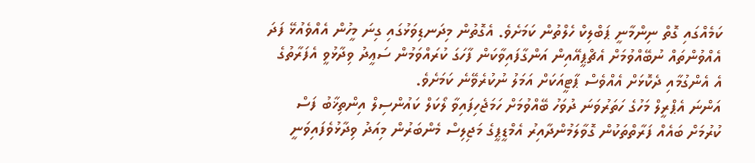ކަމެއްގައި ގޮތް ނިންމާނީ ޕަބްލިކް ހެލްތުން ކަމަށެވެ. އެގޮތުން މިދަނޑިވަޅުގައި ގިނަ މީހުން އެއްވެއުޅޭ ފަދަ އެއްވުންތައް ނުބޭއްވުމަށް އެޗްޕީއޭއިން އަންގާފައިވާކަން ފާހަގަ ކުރައްވަމުން ސަޢީދު ވިދާޅުވީ އެފަރާތުގެ އެ އެންގުމާއި ދެކޮޅަށް އެއްވެސް ޕާޓީއަކަށް އަމަލު ނުކުރެވޭނެ ކަމަށެވެ.
އަންނަ އެޕްރީލް މަހުގެ ހަތަރުވަނަ ދުވަހު ބޭއްވުމަށް ހަމަޖެހިފައިވާ ލޯކަލް ކައުންސިލް އިންތިޚާބު ފަސް ކުރުމަށް ބައެއް ފަރާތްތަކުން ގޮވާލަމުންދާއިރު އެމްޑީޕީގެ މަޖިލިސް މެންބަރުން މިއަދު ވިދާޅުވެފައިވަނީ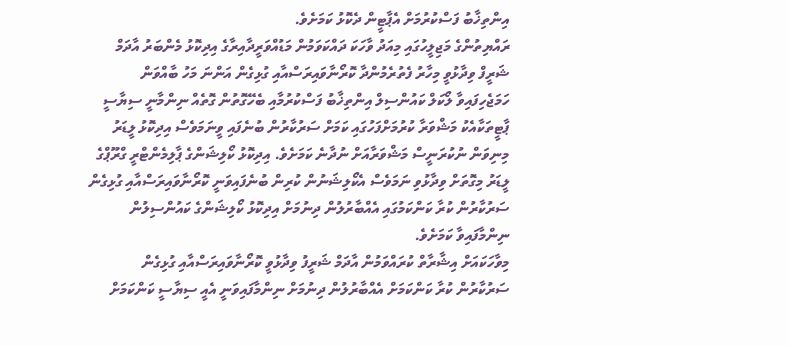އިންތިޚާބު ފަސްކުރުމަށް އެޕާޓީން ދެކޮޅު ކަމަށެވެ.
ރައްޔިތުންގެ މަޖިލީހުގައި މިއަދު ވާހަކަ ދައްކަވަމުން މަޑުއްވަރީދާއިރާގެ އިދިކޮޅު މެންބަރު އާދަމް ޝަރީފް ވިދާޅުވީ މިހާރު ފެތުރެމުންދާ ކޮރޯނާވައިރަސްއާއި ގުޅިގެން އަންނަ މަހު ބާއްވަން ހަމަޖެހިފައިވާ ލޯކަލް ކައުންސިލް އިންތިޚާބު ފަސްކުރުމާއި ބެހޭގޮތުން ގޮތެއް ނިންމާނީ ސިޔާސީ ޕާޓީތަކާއެކު މަޝްވަރާ ކުރުމަށްފަހުގައި ކަމަށް ސަރުކާރުން ބުނެފައި ވީނަމަވެސް އިދިކޮޅު ލީޑަރު މިނިވަން ނުކުރަނީސް މަޝްވަރާއަށް ނުދާނެ ކަމަށެވެ. އިދިކޮޅު ކޯލިޝަންގެ ޕާލިމެންޓްރީ ގްރޫޕްގެ ލީޑަރު މިގޮތަށް ވިދާޅުވި ނަމަވެސް އެކޯލިޝަނުން ކުރިން ބުނެފައިވަނީ ކޮރޯނާވައިރަސްއާއި ގުޅިގެން ސަރުކާރުން ކުރާ ކަންކަމުގައި އެއްބާރުލުން ދިނުމަށް އިދިކޮޅު ކޯލިޝަންގެ ކައުންސިލުން ނިންމާފައިވާ ކަމަށެވެ.
މިވާހަކައަށް އިޝާރާތް ކުރައްވަމުން އާދަމް ޝަރީފު ވިދާޅުވީ ކޮރޯނާވައިރަސްއާއި ގުޅިގެން ސަރުކާރުން ކުރާ ކަންކަމަށް އެއްބާރުލުން ދިނުމަށް ނިންމާފައިވަނީ އެއީ ސިޔާސީ ކަންކަމަށް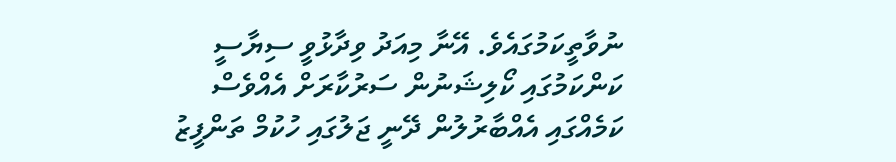ނުވާތީކަމުގައެވެ. އޭނާ މިއަދު ވިދާޅުވީ ސިޔާސީ ކަންކަމުގައި ކޯލިޝަނުން ސަރުކާރަށް އެއްވެސް ކަމެއްގައި އެއްބާރުލުން ދޭނީ ޖަލުގައި ހުކުމް ތަންފީޒު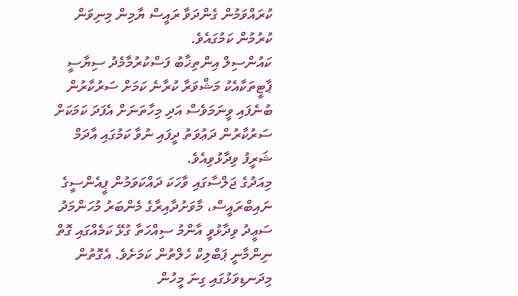ކުރައްވަމުން ގެންދަވާ ރައީސް ޔާމިން މިނިވަން ކުރުމުން ކަމުގައެވެ.
ކައުންސިލް އިންތިޚާބު ފަސްކުރުމާމެދު ސިޔާސީ ޕާޓީތަކާއެކު މަޝްވަރާ ކުރާނެ ކަމަށް ސަރުކާރުން ބުނެފައި ވީނަމަވެސް އަދި މިހާތަނަށް އެފަދަ ކަމަކަށް ސަރުކާރުން ދަޢުވަތު ދީފައި ނުވާ ކަމުގައި އާދަމް ޝަރީފު ވިދާޅުވިއެވެ.
މިއަދުގެ ޖަލްސާގައި ވާހަކަ ދައްކަވަމުން ޕީއެންސީގެ ނައިބްރައީސް، މާވަށުދާއިރާގެ މެންބަރު މުހަންމަދު ސަޢީދު ވިދާޅުވީ އާންމު ސިއްހަތާ ގުޅޭ ކަމެއްގައި ގޮތް ނިންމާނީ ޕަބްލިކް ހެލްތުން ކަމަށެވެ. އެގޮތުން މިދަނޑިވަޅުގައި ގިނަ މީހުން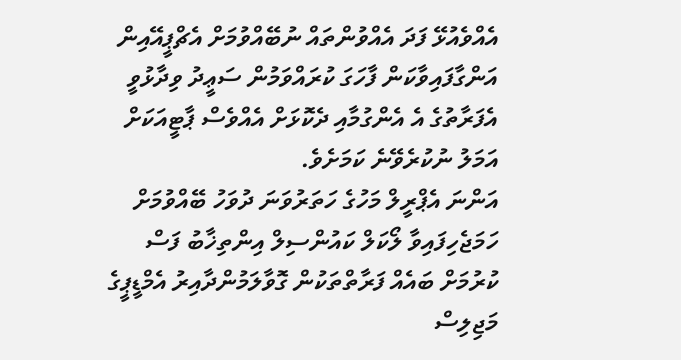އެއްވެއުޅޭ ފަދަ އެއްވުންތައް ނުބޭއްވުމަށް އެޗްޕީއޭއިން އަންގާފައިވާކަން ފާހަގަ ކުރައްވަމުން ސަޢީދު ވިދާޅުވީ އެފަރާތުގެ އެ އެންގުމާއި ދެކޮޅަށް އެއްވެސް ޕާޓީއަކަށް އަމަލު ނުކުރެވޭނެ ކަމަށެވެ.
އަންނަ އެޕްރީލް މަހުގެ ހަތަރުވަނަ ދުވަހު ބޭއްވުމަށް ހަމަޖެހިފައިވާ ލޯކަލް ކައުންސިލް އިންތިޚާބު ފަސް ކުރުމަށް ބައެއް ފަރާތްތަކުން ގޮވާލަމުންދާއިރު އެމްޑީޕީގެ މަޖިލިސް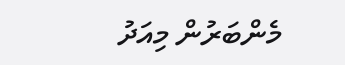މެންބަރުން މިއަދު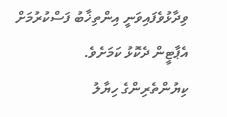ވިދާޅުވެފައިވަނީ އިންތިޚާބު ފަސްކުރުމަށް އެޕާޓީން ދެކޮޅު ކަމަށެވެ.
ކިޔުންތެރިންގެ ހިޔާލު